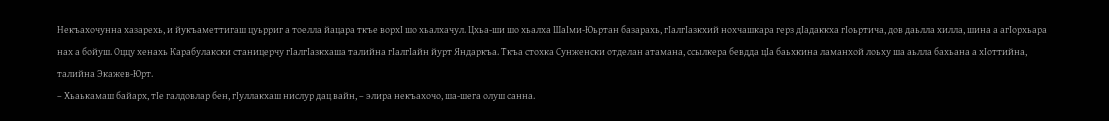Некъахочунна хазарехь, и йукъаметтигаш цуьрриг а тоелла йацара ткъе вopхI шо хьалхачул. Цхьа-ши шо хьалха ШаIми-Юьртан базарахь, гIалгIазкхий нохчашкара герз дIадаккха гIоьртича, дов даьлла хилла, шина а агIорхьара нах а бойуш. Оццу хенахь Карабулакски станицерчу гIалгIазкхаша талийна гIалгIайн йурт Яндаркъа. Ткъа стохка Сунженски отделан атамана, ссылкера бевдда цIа баьхкина ламанхой лоьху ша аьлла бахьана а хIоттийна, талийна Экажев-Юрт.
– Хьаькамаш байарх, тIе галдовлар бен, гIуллакхаш нислур дац вайн, – элира некъахочо, ша-шега олуш санна.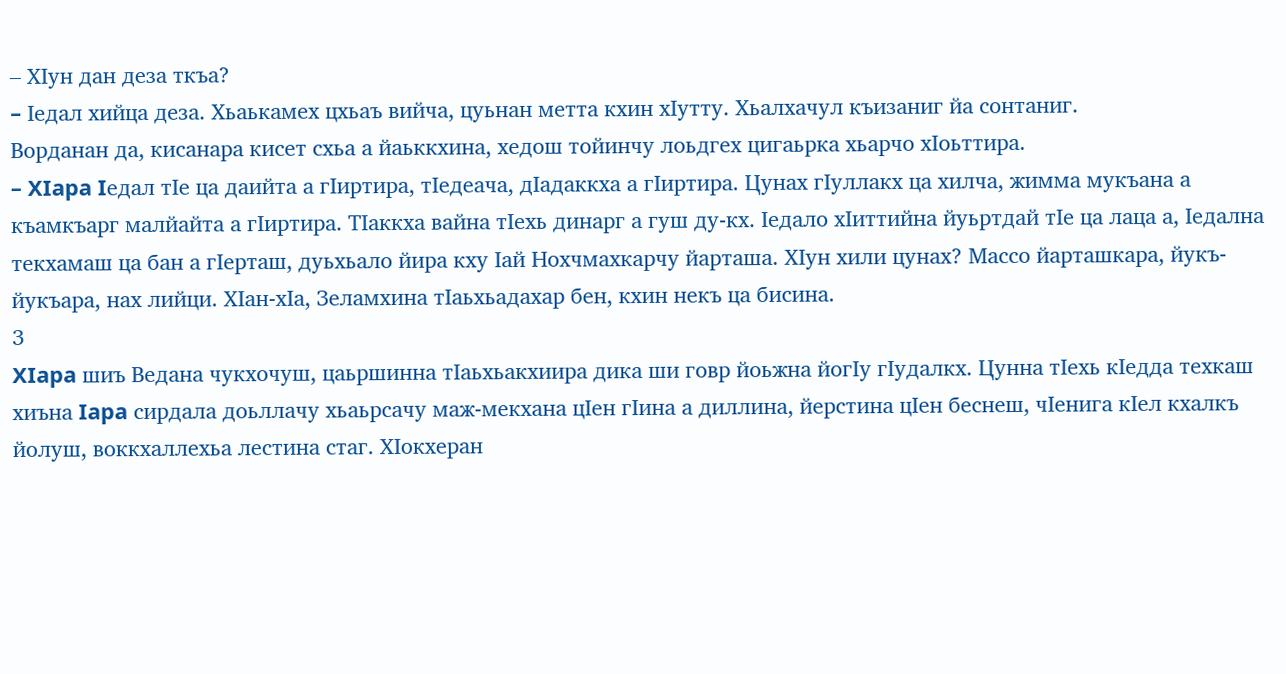– ХIун дан деза ткъа?
– Iедал хийца деза. Хьаькамех цхьаъ вийча, цуьнан метта кхин хIутту. Хьалхачул къизаниг йа сонтаниг.
Ворданан да, кисанара кисет схьа а йаьккхина, хедош тойинчу лоьдгех цигаьрка хьарчо хIоьттира.
– XIapa Iедал тIе ца даийта а гIиртира, тIедеача, дIадаккха а гIиртира. Цунах гIуллакх ца хилча, жимма мукъана а къамкъарг малйайта а гIиртира. ТIаккха вайна тIехь динарг а гуш ду-кх. Iедало хIиттийна йуьртдай тIе ца лаца а, Iедална текхамаш ца бан а гIерташ, дуьхьало йира кху Iай Нохчмахкарчу йарташа. ХIун хили цунах? Массо йарташкара, йукъ-йукъара, нах лийци. ХIан-хIа, Зеламхина тIаьхьадахар бен, кхин некъ ца бисина.
3
XIapa шиъ Ведана чукхочуш, цаьршинна тIаьхьакхиира дика ши говр йоьжна йогIу гIудалкх. Цунна тIехь кIедда техкаш хиъна Iapa сирдала доьллачу хьаьрсачу маж-мекхана цIен гIина а диллина, йерстина цIен беснеш, чIенига кIел кхалкъ йолуш, воккхаллехьа лестина стаг. ХIокхеран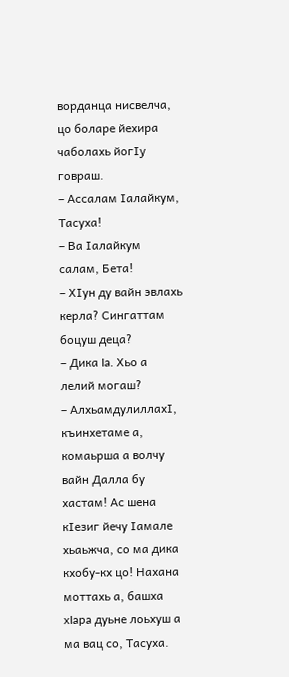ворданца нисвелча, цо боларе йехира чаболахь йoгIy говраш.
– Ассалам Iалайкум, Тасуха!
– Ва Iалайкум салам, Бета!
– ХIун ду вайн эвлахь керла? Сингаттам боцуш деца?
– Дика Ia. Хьо а лелий могаш?
– АлхьамдулиллахI, къинхетаме а, комаьрша а волчу вайн Далла бу хастам! Ас шена кIезиг йечу Iамале хьаьжча, со ма дика кхобу-кх цо! Нахана моттахь а, башха xIapa дуьне лоьхуш а ма вац со, Тасуха.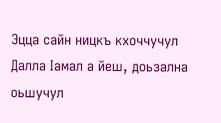Эцца сайн ницкъ кхоччучул Далла Iамал а йеш, доьзална оьшучул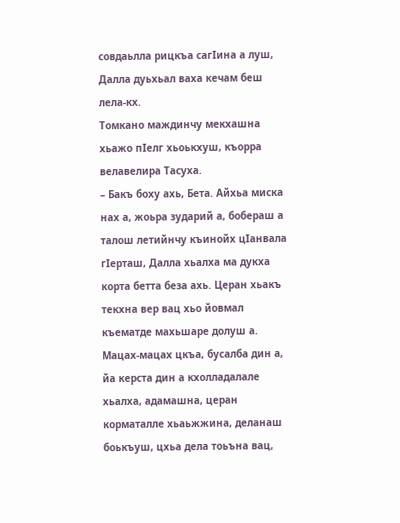совдаьлла рицкъа сагIина а луш, Далла дуьхьал ваха кечам беш лела-кх.
Томкано маждинчу мекхашна хьажо пIелг хьоькхуш, къорра велавелира Тасуха.
– Бакъ боху ахь, Бета. Айхьа миска нах а, жоьра зударий а, бобераш а талош летийнчу къинойх цIанвала гIерташ, Далла хьалха ма дукха корта бетта беза ахь. Церан хьакъ текхна вер вац хьо йовмал къематде махьшаре долуш а. Мацах-мацах цкъа, бусалба дин а, йа керста дин а кхолладалале хьалха, адамашна, церан корматалле хьаьжжина, деланаш боькъуш, цхьа дела тоьъна вац,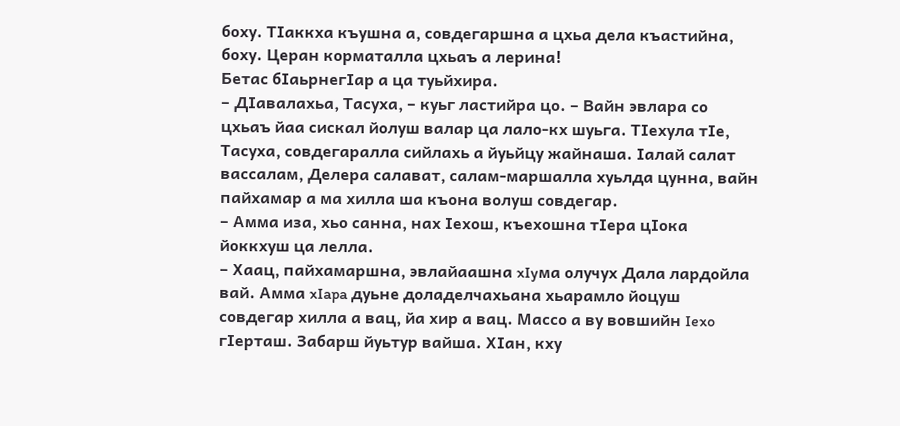боху. ТIаккха къушна а, совдегаршна а цхьа дела къастийна, боху. Церан корматалла цхьаъ а лерина!
Бетас бIаьрнегIар а ца туьйхира.
– ДIавалахьа, Тасуха, – куьг ластийра цо. – Вайн эвлара со цхьаъ йаа сискал йолуш валар ца лало-кх шуьга. ТIехула тIе, Тасуха, совдегаралла сийлахь а йуьйцу жайнаша. Iалай салат вассалам, Делера салават, салам-маршалла хуьлда цунна, вайн пайхамар а ма хилла ша къона волуш совдегар.
– Амма иза, хьо санна, нах Iехош, къехошна тIера цIока йоккхуш ца лелла.
– Хаац, пайхамаршна, эвлайаашна xIyмa олучух Дала лардойла вай. Амма xIapa дуьне доладелчахьана хьарамло йоцуш совдегар хилла а вац, йа хир а вац. Массо а ву вовшийн Iexo гIерташ. Забарш йуьтур вайша. ХIан, кху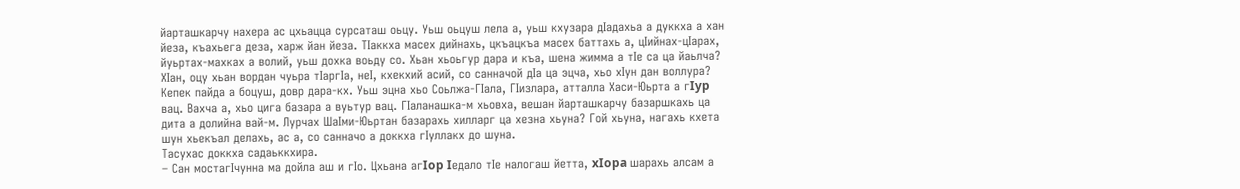йарташкарчу нахера ас цхьацца сурсаташ оьцу. Уьш оьцуш лела а, уьш кхузара дIадахьа а дуккха а хан йеза, къахьега деза, харж йан йеза. ТIаккха масех дийнахь, цкъацкъа масех баттахь а, цIийнах-цIарах, йуьртах-махках а волий, уьш дохка воьду со. Хьан хьоьгур дара и къа, шена жимма а тIе са ца йаьлча? ХIан, оцу хьан вордан чуьра тIаргIа, неI, кхекхий асий, со санначой дIа ца эцча, хьо хIун дан воллура? Кепек пайда а боцуш, довр дара-кх. Уьш эцна хьо Соьлжа-ГIала, ГIизлара, атталла Хаси-Юьрта а гIyp вац. Вахча а, хьо цига базара а вуьтур вац. ГIаланашка-м хьовха, вешан йарташкарчу базаршкахь ца дита а долийна вай-м. Лурчах ШаIми-Юьртан базарахь хилларг ца хезна хьуна? Гой хьуна, нагахь кхета шун хьекъал делахь, ас а, со санначо а доккха гIуллакх до шуна.
Тасухас доккха садаьккхира.
– Сан мостагIчунна ма дойла аш и гIo. Цхьана aгIop Iедало тIе налогаш йетта, xIopa шарахь алсам а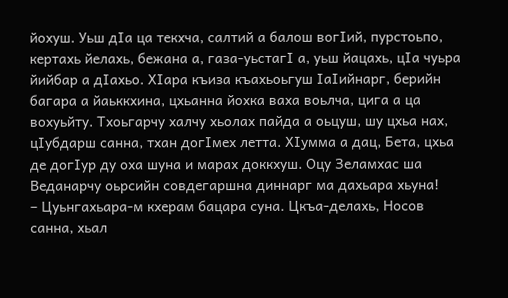йохуш. Уьш дIа ца текхча, салтий а балош вогIий, пурстоьпо, кертахь йелахь, бежана а, газа-уьстагI а, уьш йацахь, цIа чуьра йийбар а дIахьо. XIapa къиза къахьоьгуш IаIийнарг, берийн багара а йаьккхина, цхьанна йохка ваха воьлча, цига а ца вохуьйту. Тхоьгарчу халчу хьолах пайда а оьцуш, шу цхьа нах, цIубдарш санна, тхан догIмех летта. ХIyмма а дац, Бета, цхьа де догIур ду оха шуна и марах доккхуш. Оцу Зеламхас ша Веданарчу оьрсийн совдегаршна диннарг ма дахьара хьуна!
– Цуьнгахьара-м кхерам бацара суна. Цкъа-делахь, Носов санна, хьал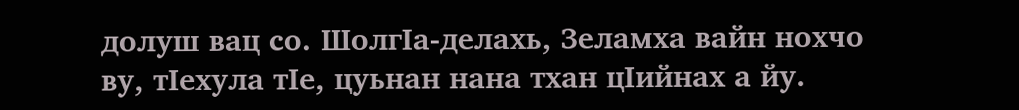долуш вац со. ШолгIа-делахь, Зеламха вайн нохчо ву, тIехула тIе, цуьнан нана тхан цIийнах а йу.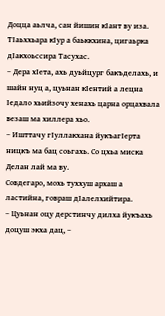Доцца аьлча, сан йишин кIант ву иза.
ТIаьххьара кIур а баьккхина, цигаьрка дIакхоьссира Тасухас.
– Дера хIета, ахь дуьйцург бакъделахь, и шайн нуц а, цуьнан кIентий а лецна Iедало хьийзочу хенахь царна орцахвала везаш ма хиллера хьо.
– Ишттачу гIуллакхана йукъагIерта ницкъ ма бац соьгахь. Со цхьа миска Делан лай ма ву.
Совдегаро, мохь туххуш архаш а ластийна, говраш дIалелхийтира.
– Цуьнан оцу дерстинчу дилха йукъахь доцуш экха дац, –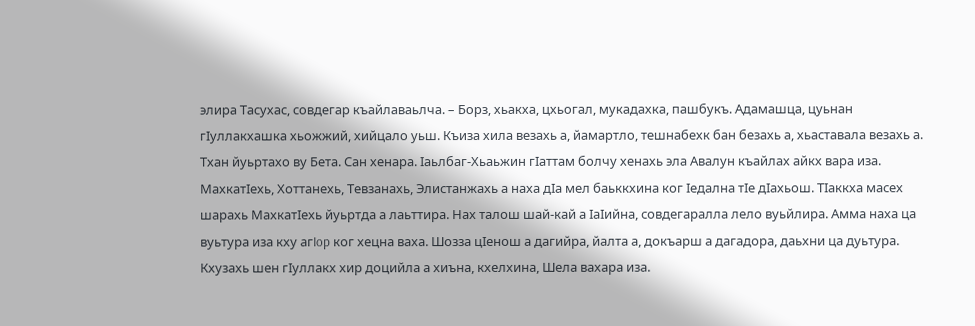элира Тасухас, совдегар къайлаваьлча. – Борз, хьакха, цхьогал, мукадахка, пашбукъ. Адамашца, цуьнан гIуллакхашка хьожжий, хийцало уьш. Къиза хила везахь а, йамартло, тешнабехк бан безахь а, хьаставала везахь а. Тхан йуьртахо ву Бета. Сан хенара. Iаьлбаг-Хьаьжин гIаттам болчу хенахь эла Авалун къайлах айкх вара иза. МахкатIехь, Хоттанехь, Тевзанахь, Элистанжахь а наха дIа мел баьккхина ког Iедална тIе дIахьош. ТIаккха масех шарахь МахкатIехь йуьртда а лаьттира. Нах талош шай-кай а IаIийна, совдегаралла лело вуьйлира. Амма наха ца вуьтура иза кху aгIop ког хецна ваха. Шозза цIенош а дагийра, йалта а, докъарш а дагадора, даьхни ца дуьтура. Кхузахь шен гIуллакх хир доцийла а хиъна, кхелхина, Шела вахара иза.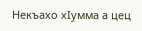Некъахо хIумма а цец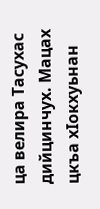ца велира Тасухас дийцинчух. Мацах цкъа хIокхуьнан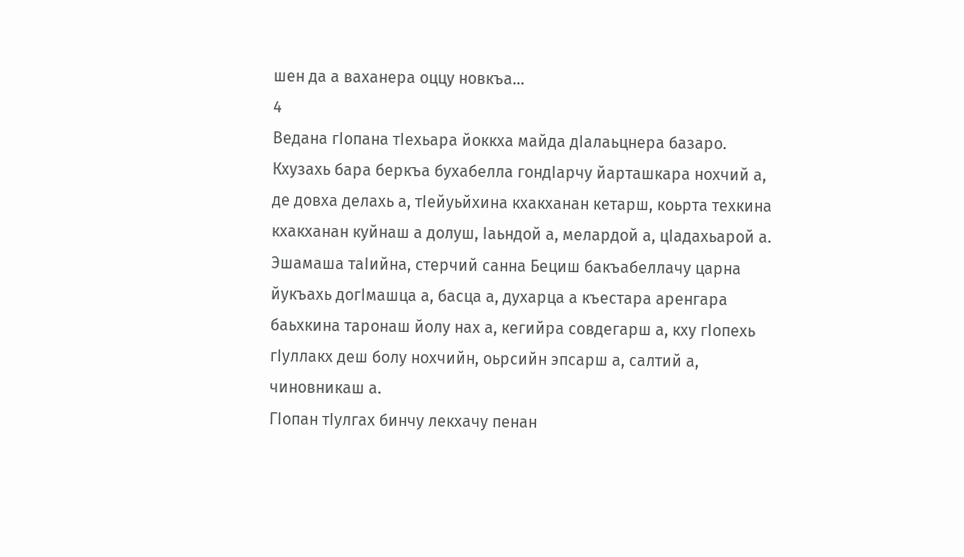шен да а ваханера оццу новкъа…
4
Ведана гIопана тIехьара йоккха майда дIалаьцнера базаро. Кхузахь бара беркъа бухабелла гондIарчу йарташкара нохчий а, де довха делахь а, тIейуьйхина кхакханан кетарш, коьрта техкина кхакханан куйнаш а долуш, Iаьндой а, мелардой а, цIадахьарой а. Эшамаша таIийна, стерчий санна Бециш бакъабеллачу царна йукъахь догIмашца а, басца а, духарца а къестара аренгара баьхкина таронаш йолу нах а, кегийра совдегарш а, кху гIопехь гIуллакх деш болу нохчийн, оьрсийн эпсарш а, салтий а, чиновникаш а.
ГIопан тIулгах бинчу лекхачу пенан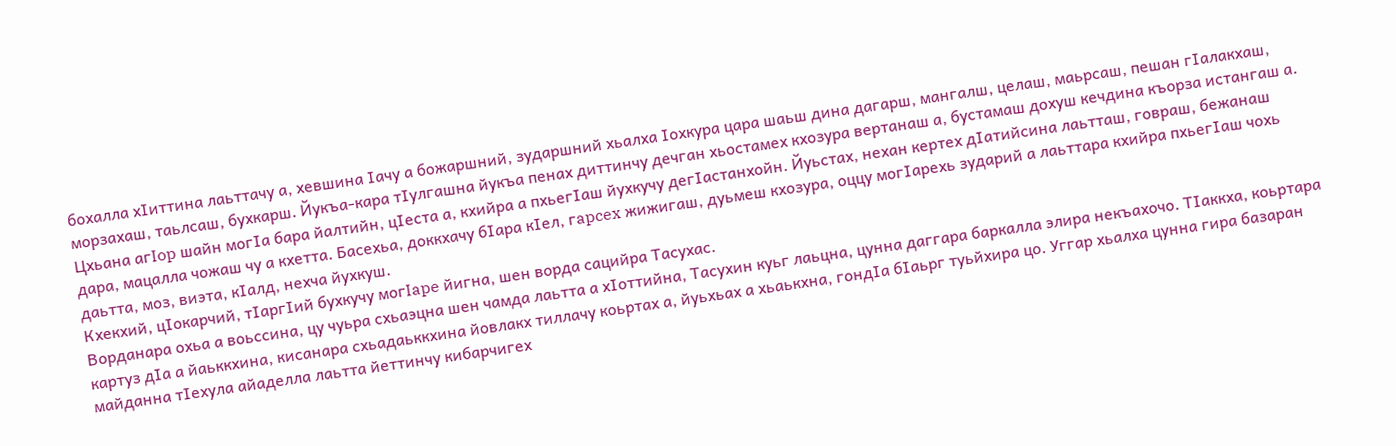бохалла хIиттина лаьттачу а, хевшина Iачу а божаршний, зударшний хьалха Iохкура цара шаьш дина дагарш, мангалш, целаш, маьрсаш, пешан гIалакхаш, морзахаш, таьлсаш, бухкарш. Йукъа-кара тIулгашна йукъа пенах диттинчу дечган хьостамех кхозура вертанаш а, бустамаш дохуш кечдина къорза истангаш а.
Цхьана aгIop шайн могIа бара йалтийн, цIеста а, кхийра а пхьегIаш йухкучу дегIастанхойн. Йуьстах, нехан кертех дIатийсина лаьтташ, говраш, бежанаш дара, мацалла чожаш чу а кхетта. Басехьа, доккхачу бIара кIел, гapcex жижигаш, дуьмеш кхозура, оццу могIарехь зударий а лаьттара кхийра пхьегIаш чохь даьтта, моз, виэта, кIалд, нехча йухкуш.
Кхекхий, цIокарчий, тIаргIий бухкучу мoгIape йигна, шен ворда сацийра Тасухас.
Ворданара охьа а воьссина, цу чуьра схьаэцна шен чамда лаьтта а хIоттийна, Тасухин куьг лаьцна, цунна даггара баркалла элира некъахочо. ТIаккха, коьртара картуз дIа а йаьккхина, кисанара схьадаьккхина йовлакх тиллачу коьртах а, йуьхьах а хьаькхна, гондIа бIаьрг туьйхира цо. Уггар хьалха цунна гира базаран майданна тIехула айаделла лаьтта йеттинчу кибарчигех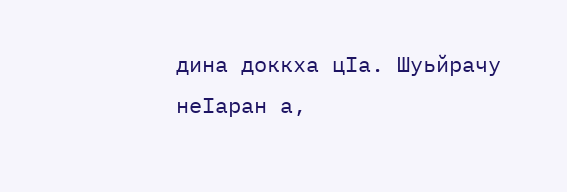дина доккха цIа. Шуьйрачу неIаран а,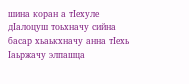шина коран а тIехуле дIалоцуш тоьхначу сийна басар хьаькхначу анна тIехь Iaьpжачу элпашца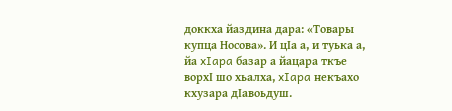доккха йаздина дара: «Товары купца Носова». И цIа а, и туька а, йа xIapa базар а йацара ткъе ворхI шо хьалха, xIapa некъахо кхузара дIавоьдуш.